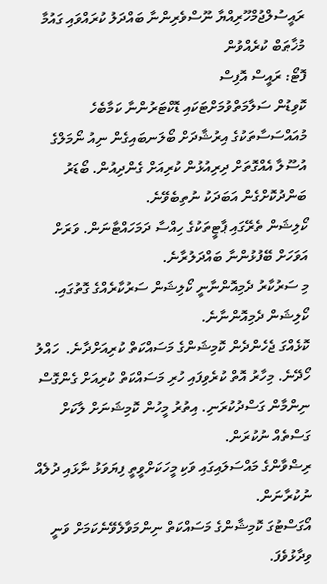ރައީސުލްޖުމްހޫރިއްޔާ ނޫސްވެރިންނާ ބައްދަލު ކުރައްވައި ގައުމާ މުޚާޠަބް ކުރެއްވުން
ފޮޓޯ: ރައީސް އޮފިސް
ކޮވިޑުން ސަލާމަތްވުމަށްޓަކައި ޑޮކްޓަރުންނާ ކަމާބެހެ މުއައްސަސާތަކުގެ އިރުޝާދަށް ބޯލަނބައިގެން ނިއު ނޯމަލްގެ އުސޫލާ އެއްގޮތަށް ދިރިއުޅުން ކުރިއަށް ގެންދިއުން. ބޯޑަރު ބަންދުކޮށްގެން އަބަދަކު ނުތިބެވޭނެ.
ކޯލިޝަން ތެރޭގައި ޕާޓީތަކުގެ ހިއްސާ ދަމަހައްޓާނަން. ވަރަށް އަވަހަށް ބޭފުޅުންނާ ބައްދަލުރާނެ.
މި ސަރުކާރު ދެމިއޮންނާނީ ކޯލިޝަން ސަރުކާރެއްގެ ގޮތުގައި. ކޯލިޝަން ދެމިއޮންނާނެ.
ކޮޅެއްގަ ޖެހެންދެން ކޮމިޝަންގެ މަސައްކަތް ކުރިއަށްދާނެ.  ހައްލު ހޯދޭނެ. މިހާރު އޮތް ކުރެވިފައި ހުރި މަސައްކަތް ކުރިއަށް ގެންގޮސް ނިންމާން ގަސްދުކުރަނި. އިތުރު މީހުން ކޮމިޝަނަށް ލާކަށް ގަސްތެއް ނުކުރަން.
ރިޟްވާންގެ މައްސަލައިގައި ވަކި މީހަކަށްވީތީ ފިޔަވަޅު ނާޅައި ދުލެއް ނުކުރާނަން.
އޯގަސްޓުގަ ކޮމިޝާންގެ މަސައްކަތް ނިންމަވާލެވޭނެކަމަށް ވަނީ ވިދާޅުވެފަ.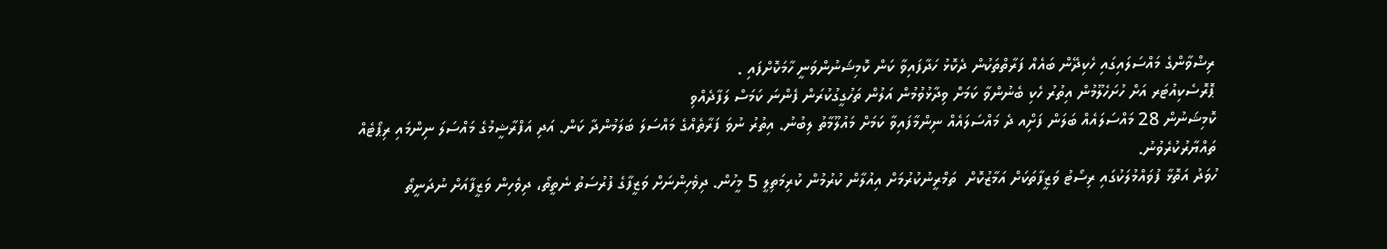ރިޟްވާންގެ މައްސަލައިގައި ހެކިދޭން ބައެއް ފަރާތްތަކުން ދެކޮޅު ހަދާފައިވާ ކަން ކޮމިޝަނުންވަނީ ހާމަކޮށްފައި .
ޕޮރޮސެކިއުޓަރ އަށް ހުށަހެލޫމުން އިތުރު ހެކި ބެނުންވާ ކަމަށް ވިދާޅުވުމުން އަލުން ތަހުގީގުކުރަން ފެންނަ ކަމަސް ލަފާދެއްވި
ކޮމިޝަނުން 28 މައްސަލައެއް ބަލަން ފަށްިއ ދެ މައްސަލައެއް ނިންމާފައިވާ ކަމަށް މައުލޫމާތު ލިބުނު. އިތުރު ނުވަ ފަރާތެއްގެ މައްސަލަ ބަލަމުންދާ ކަން. އަދި އަފްރާޝީމުގެ މައްސަލަ ނިންމައި ރިޕޯޓެއް  ތައްޔާރުކުރެވުނު.
ހުވަދު އަތޮޅާ ފުވައްމުލަކުގައި ރިސޯޓު ވަޒީފާތަކަށް އަމާޒުކޮށް  ތަމްރީނުކުރުމަށް އިއުލާން ކުރުމުން ކުރިމަތިލީ 5 މީހުން. ދިވެހިންނަށް ވަޒީފާގެ ފުރުސަތު ނެތީތޯ، ދިވެހިން ވަޒީފާއަށް ނުދަނީތޯ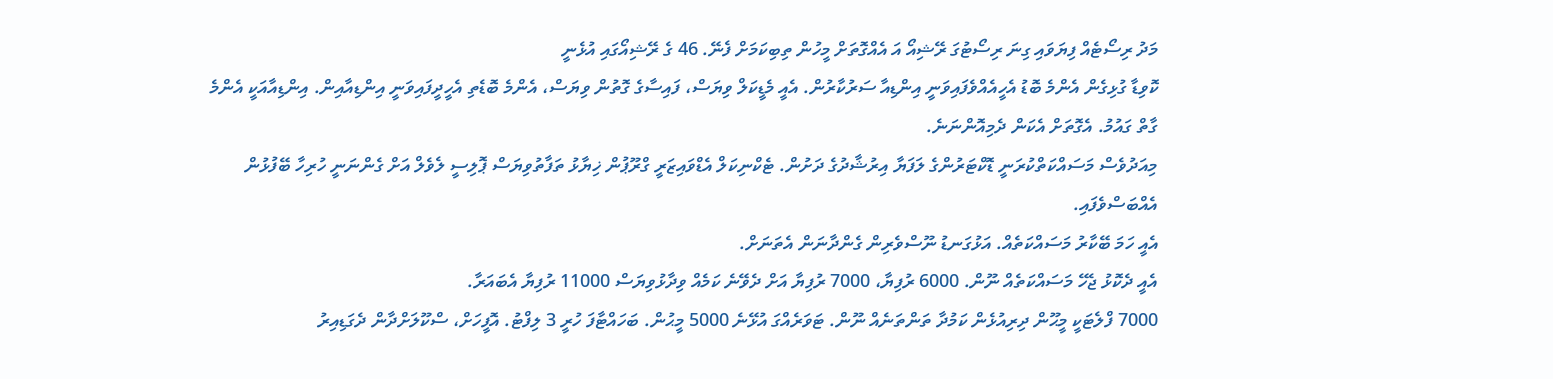މަދު ރިސޯޓެއް ފިޔަވައި ގިނަ ރިސޯޓުގަ ރޭޝިއޯ އަ އެއްގޮތަށް މީހުން ތިބިކަމަށް ފެނޭ. 46 ގެ ރޭޝިއޯގައި އުޅެނީ
ކޮވިޑާ ގުޅިގެން އެންމެ ބޮޑު އެހީއެއްވެފައިވަނީ އިންޑިއާ ސަރުކާރުން. އެއީ މެޑީކަލް ވިޔަސް، ފައިސާގެ ގޮތުން ވިޔަސް، އެންމެ ބޮޑެތި އެހީދީފައިވަނީ އިންޑިއާއިން. އިންޑިއާއަކީ އެންމެ ގާތް ގައުމު. އެގޮތަށް އެކަން ދެމިއޮންނަނެ.
މިއަދުވެސް މަސައްކަތްކުރަނީ ޑޮކްޓަރުންގެ ލަފަޔާ އިރުޝާދުގެ ދަށުން. ޓެކްނިކަލް އެޑްވައިޒަރީ ގްރޫޕުން ޚިޔާޅު ތަފާތުވިޔަސް ޕޮލިސީ ލެވެލް އަށް ގެންނަނީ ހުރިހާ ބޭފުޅުން އެއްބަސްވެފައި.
އެއީ ހަމަ ބޭކާރު މަސައްކަތެއް. އަޅުގަނޑު ނޫސްވެރިން ގެންދާނަން އެތަނަށް.
އެއީ ދެކޮޅު ޖެހޭ މަސައްކަތެއް ނޫން. 6000 ރުފިޔާ، 7000 ރުފިޔާ އަށް ދެވޭނެ ކަމެއް ވިދާޅުވިޔަސް 11000 ރުފިޔާ އެބައަރާ.
7000 ފްލެޓަކީ މީޙޫން ދިރިއުޅެން ކަމުދާ ތަންތަނެއް ނޫން. ޓަވަރެއްގަ އުޅޭނެ 5000 މީޙުން. ބަހައްޓާފަ ހުރީ 3 ލިފްޓު. އޮފީހަށް، ސްކޫލަށްދާން ދެގަޑިއިރު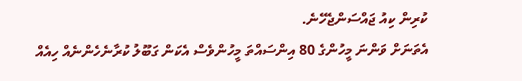ކުރިން ކިއު ޖައްސަންޖެހޭނެ.
އެތަނަށް ވަންނަ މީހުންގެ 80 އިންސައްތަ މީހުންވެސް އެކަން ގަބޫލު ކުރާނެހެންނެއް ހިއެއް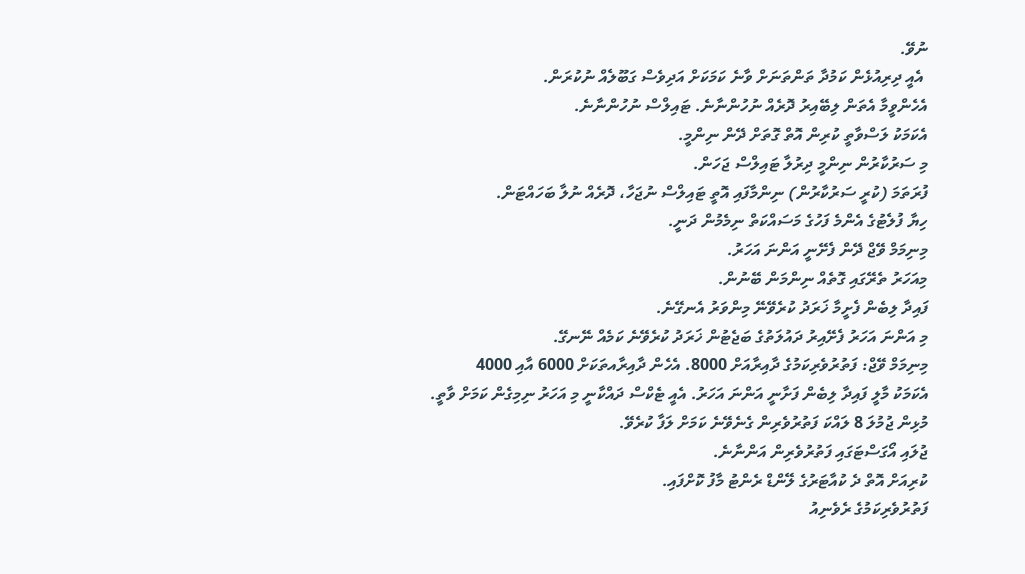ނުވޭ.
 އެއީ ދިރިއުޅެން ކަމުދާ ތަންތަނަށް ވާނެ ކަމަކަށް އަދިވެސް ގަބޫލެއް ނުކުރަން.
އެހެންވީމާ އެތަން ލިބޭއިރު ދޮރެއް ނުހުންނާނެ. ޓައިލްސް ނުހުންނާނެ.
އެކަމަކު ލަސްވާތީ ކުރިން އޮތް ގޮތަށް ދޭން ނިންމީ.
މި ސަރުކާރުން ނިންމީ ދިރުލާ ޓައިލްސް ޖަހަން.
ފުރަތަމަ (ކުރީ ސަރުކާރުން) ނިންމާފައި އޮތީ ޓައިލްސް ނުޖަހާ، ދޮރެއް ނުލާ ބަހައްޓަން.
ހިޔާ ފުލެޓުގެ އެންމެ ފަހުގެ މަސައްކަތް ނިމެމުން ދަނީ.
މިނިމަމް ވޭޖް ދޭން ފެށޭނީ އަންނަ އަހަރު.
މިއަހަރު ތެރޭގައި ގޮތެއް ނިންމަން ބޭނުން.
ފައިދާ ލިބެން ފެށީމާ ޚަރަދު ކުރެވޭނޭ މިންވަރު އެނގޭނެ.
މި އަންނަ އަހަރު ފެށޭއިރު ދައުލަތުގެ ބަޖެޓުން ޚަރަދު ކުރެވޭނެ ކަމެއް ނޭނގޭ.
މިނިމަމް ވޭޖް: ފަތުރުވެރިކަމުގެ ދާއިރާއަށް 8000. އެހެން ދާއިރާއތަކަށް 6000 އާއި 4000
އެކަމަކު މާލީ ފައިދާ ލިބެން ފަށާނީ އަންނަ އަހަރު. އެއީ ޓެކްސް ދައްކާނީ މި އަހަރު ނިމިގެން ކަމަށް ވާތީ.
މުޅިން ޖުމުލަ 8 ލައްކަ ފަތުރުވެރިން ގެނެވޭނެ ކަމަށް ލަފާ ކުރެވޭ.
ޖުލައި އޯގަސްޓަގައި ފަތުރުވެރިން އަންނާނެ.
ކުރިއަށް އޮތް ދެ ކުއާޓަރުގެ ލޭންޑް ރެންޓު މާފު ކޮށްފައި.
ފަތުރުވެރިކަމުގެ ރެވެނިއު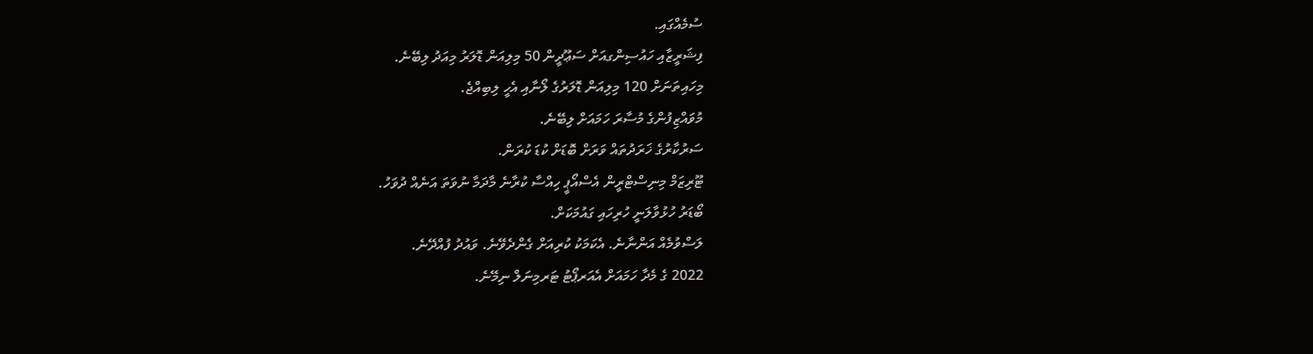ސުމެއްގައި.
ފިޝަރީޒާއި ހައުސިންގއަށް ސަޢޫދީން 50 މިލިއަން ޑޮލަރު މިއަދު ލިބޭނެ.
މިހައިތަނަށް 120 މިލިއަން ޑޮލަރުގެ ލޯނާއި އެހީ ލިބިއްޖެ.
މުވައްޒިފުންގެ މުސާރަ ހަމައަށް ލިބޭނެ.
ސަރުކާރުގެ ޚަރަދުތައް ވަރަށް ބޮޑަށް ކުޑަ ކުރަން.
ޓޫރިޒަމް މިނިސްޓްރީން އެސްއޯޕީ ހިއްސާ ކުރާނެ މާދަމާ ނުވަތަ އަނެއް ދުވަހު.
ބޯޑަރު ހުޅުވާލަނީ ހުރިހައި ގައުމަކަށް.
ލަސްވުމެއް އަންނާނެ. އެކަމަކު ކުރިއަށް ގެންދެވޭނެ. ވައުދު ފުއްދޭނެ.
2022 ގެ މެދާ ހަމައަށް އެއަރޕޯޓު ޓަރމިނަލް ނިމޭނެ.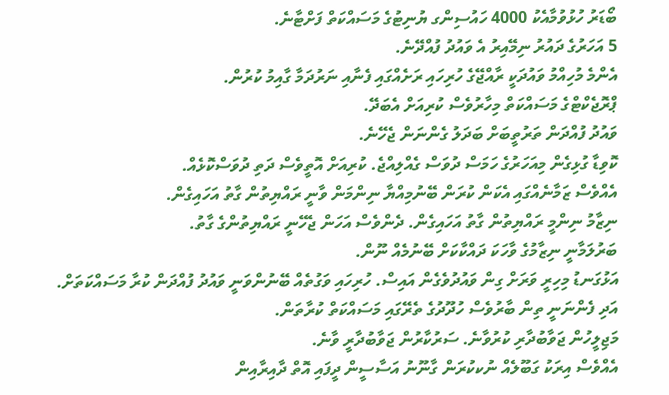ބޯޑަރު ހުޅުވުމާއެކު 4000 ހައުސިންގ ޔުނިޓުގެ މަސައްކަތް ފަށްޓާނެ.
5 އަހަރުގެ ދައުރު ނިމޭއިރު އެ ވައުދު ފުއްދޭނެ.
އެންމެ މުހިއްމު ވައުދަކީ ރާއްޖޭގެ ހުރިހައި ރަށެއްގައި ފެނާއި ނަރުދަމާ ގާއިމު ކުރުން.
ޕްރޮޖެކްޓްގެ މަސައްކަތް މިހާރުވެސް ކުރިއަށް އެބަދޭ.
ވައުދު ފުއްދަން ތަރުތީބަށް ބަދަލު ގެންނަން ޖެހޭނެ.
ކޮވިޑާ ގުޅިގެން މިއަހަރުގެ ހަމަސް ދުވަސް ގެއްލިއްޖެ. ކުރިއަށް އޮތީވެސް ދަތި ދުވަސްކޮޅެއް.
އެއްވެސް ޒަމާނެއްގައި އެކަން ކުރަން ބޭނުމިއްޔާ ނިންމަން ވާނީ ރައްޔިތުން ގާތު އަހައިގެން.
ނިޒާމު ނިންމީ ރައްޔިތުން ގާތު އަހައިގެން. ދެންވެސް އަހަން ޖެހޭނީ ރައްޔިތުންގެ ގާތު.
ބަރުލަމާނީ ނިޒާމުގެ ވާހަކަ ދައްކާކަށް ބޭނުމެއް ނޫން.
އަޅުގަނޑު މިހިރީ ވަރަށް ގިން ވައުދުވެގެން އައިސް. ހުރިހައި ވަގުތެއް ބޭނުންވަނީ ވައުދު ފުއްދަން ކުރާ މަސައްކަތަށް.
އަދި ފެންނަނީ ތިން ބާރުވެސް ހުދޫދުގެ ތެރޭގައި މަސައްކަތް ކުރާތަން.
މަޖިލީހުން ޖަވާބުދާރި ކުރުވާނެ. ސަރުކާރުން ޖަވާބުދާރީ ވާނެ.
އެއްވެސް އިރަކު ގަބޫލެއް ނުކކުރަން ގާނޫނު އަސާސީން ދީފައި އޮތް ދާއިރާއިން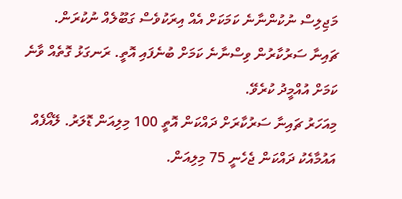މަޖިލިސް ނުކުންނާނެ ކަމަކަށް އެއް އިރަކުވެސް ގަބޫލެއް ނުކުރަން.
ޗައިނާ ސަރުކާރުން ވިސްނާނެ ކަމަށް ބުނެފައި އޮތީ. ރަނގަޅު ގޮތެއް ވާނެ ކަމަށް އުއްމީދު ކުރެވޭ.
މިއަހަރު ޗައިނާ ސަރުކާރަށް ދައްކަން އޮތީ 100 މިލިއަން ޑޮލަރު. ލޭއޯފެއް އައުމާއެކު ދައްކަން ޖެހެނީ 75 މިލިއަން.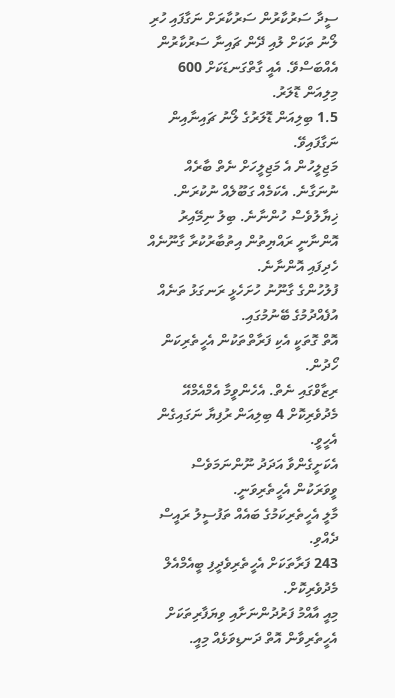ސީދާ ސަރުކާރުން ސަރުކާރަށް ނަގާފައި ހުރި ލޯނު ތަކަށް ލުއި ދޭން ޗައިނާ ސަރުކާރުން އެއްބަސްވޭ. އެއީ ގާތްގަނޑަކަށް 600 މިލިއަން ޑޮލަރު.
1.5 ބިލިއަން ޑޮލަރުގެ ލޯނު ޗައިނާއިން ނަގާފައިވޭ.
މަޖިލީހުން އެ މަޖިލީހަށް ނެތް ބާރެއް ނުނަގާނެ. އެކަމެއް ގަބޫލެއް ނުކުރަން.
ޚިޔާލުވެސް ހުންނާނެ. ބިލު ނިމޭއިރު އޮންނާނީ ރައްޔިތުން އިތުބާރުކުރާ ގާނޫނެއް ހެދިފައި އޮންނާނެ.
ފުލުހުންގެ ގާނޫނު ހުށަހެޅީ ރަނގަޅު ތަނެއް އުފެއްދުމުގެ ބޭނުމުގައި.
އޮތް ގޮތަކީ އެކި ފަރާތްތަކުން އެހީތެރިކަން ހޯދުން.
ރިޒާވްގައި ނެތް. އެހެންވީމާ އެމްއެމްއޭ މެދުވެރިކޮށް 4 ބިލިއަން ރުފިޔާ ނަގައިގެން އެހީވީ.
އެކަށީގެންވާ އަދަދު ނޫންނަމަވެސް ވީވަރަކުން އެހީތެރިވަނީ.
މާލީ އެހީތެރިކަމުގެ ބައެއް ތަފުސީލު ރައީސް ދެއްވި.
243 ފަރާތަކަށް އެހީތެރިވެދީފި ބީއެމްއެލް މެދުވެރިކޮށް.
މިއީ އާއްމު ފަރުދުންނަށާއި ވިޔަފާރިތަކަށް އެހީތެރިވާން އޮތް ދަނޑިވަޅެއް މިއީ.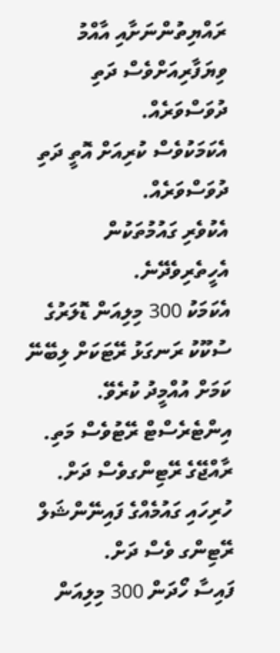ރައްޔިތުންނަށާއި އާއްމު ވިޔަފާރިއަށްވެސް ދަތި ދުވަސްވަރެއް.
އެކަމަކުވެސް ކުރިއަށް އޮތީ ދަތި ދުވަސްވަރެއް.
އެކުވެރި ގައުމުތަކުން އެހީތެރިވެދޭނެ.
އެކަމަކު 300 މިލިއަން ޑޮލަރުގެ ސުކޫކު ރަނގަޅު ރޭޓަކަށް ލިބޭނޭ ކަމަށް އުއްމީދު ކުރެވޭ.
އިންޓެރެސްޓް ރޭޓުވެސް މަތި.
ރާއްޖޭގެ ރޭޓިންގވެސް ދަށް.
ހުރިހައި ގައުމެއްގެ ފައިނޭންޝަލް ރޭޓިންގ ވެސް ދަށް.
ފައިސާ ހޯދަން 300 މިލިއަން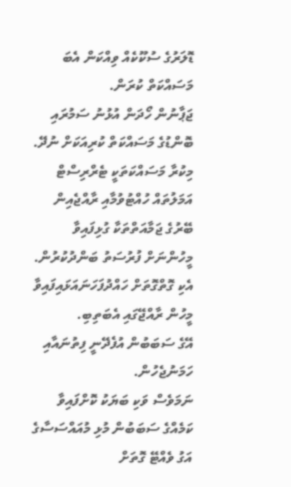ޑޮލަރުގެ ސުކޫކެއް ވިއްކަން އެބަ މަސައްކަތް ކުރަން.
ޖަޕާނުން ހޯދަން އުޅުނު ސަމުރައި ބޮންޑުގެ މަސައްކަތް ކުރިއަކަށް ނުދޭ.
މިކުރާ މަސައްކަތަކީ ޓެރްރިސްޓް އަމަލުތައް ހުއްޓުވުމާއި ރާއްޖެއިން ބޭރުގެ ޖަމާއަތްތަކާ ގުޅިފައިވާ މީހުންނަށް ފުރުސަތު ބަންދުކުރުން.
އެކި ގޮތްގޮތަށް ހައްދުފަހަނައަޅައިފައިވާ މީހުން ރާއްޖޭގައި އެބަތިބި.
އޭގެ ސަބަބުން އުފެދޭނީ ފިތުނައާއި ހަމަނުޖެހުން.
ނަމަވެސް ވަކި ބަޔަކު ކޮށްފައިވާ ކަމެއްގެ ސަބަބުން މުޅި މުއައްސަސާގެ އަގު ވެއްޓޭ ގޮތަށް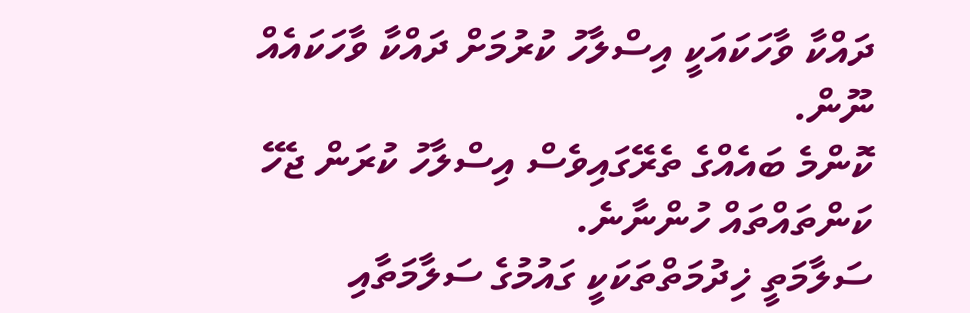ދައްކާ ވާހަކައަކީ އިސްލާހު ކުރުމަށް ދައްކާ ވާހަކައެއް ނޫން.
ކޮންމެ ބައެއްގެ ތެރޭގައިވެސް އިސްލާހު ކުރަން ޖެހޭ ކަންތައްތައް ހުންނާނެ.
ސަލާމަތީ ޚިދުމަތްތަކަކީ ގައުމުގެ ސަލާމަތާއި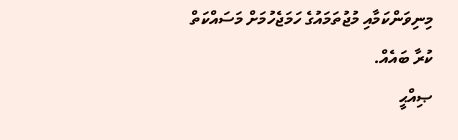މިނިވަންކަމާއި މުޖުތަމައުގެ ހަމަޖެހުމަށް މަސައްކަތް ކުރާ ބައެއް.
ޞިއްޙީ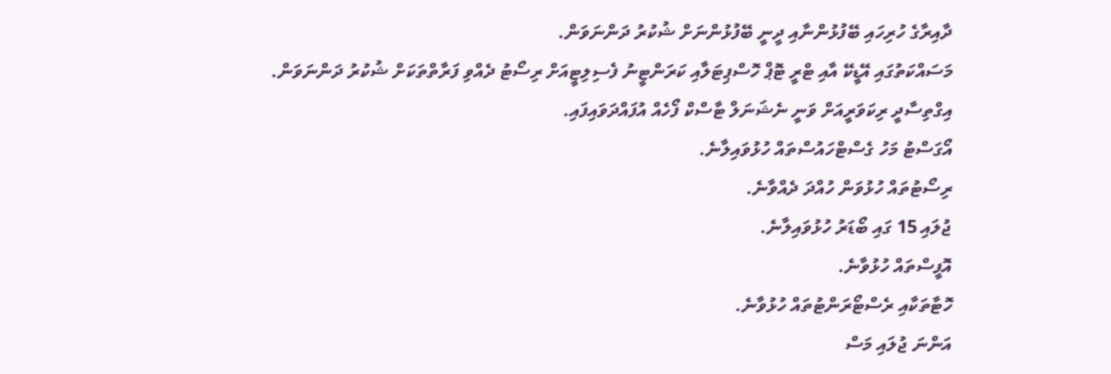ދާއިރާގެ ހުރިހައި ބޭފުޅުންނާއި ދީނީ ބޭފުޅުންނަށް ޝުކުރު ދަންނަވަން.
މަސައްކަތުގައި އޭޑީކޭ އާއި ޓްރީ ޓޮޕް ހޮސްޕިޓަލާއި ކަރަންޓީނު ފެސިލިޓީއަށް ރިސޯޓު ދެއްވި ފަރާތްތަކަށް ޝުކުރު ދަންނަވަން.
އިގްތިސާދީ ރިކަވަރީއަށް ވަނީ ނެޝަނަލް ޓާސްކް ފޯހެއް އުފައްދަވައިފައި.
އޯގަސްޓު މަހު ގެސްޓްހައުސްތައް ހުޅުވައިލާނެ.
ރިސޯޓުތައް ހުޅުވަން ހުއްދަ ދެއްވާނެ.
ޖުލައި 15 ގައި ބޯޑަރު ހުޅުވައިލާނެ.
އޮފީސްތައް ހުޅުވާނެ.
ހޮޓާތަކާއި ރެސްޓޯރަންޓުތައް ހުޅުވާނެ.
އަންނަ ޖުލައި މަސް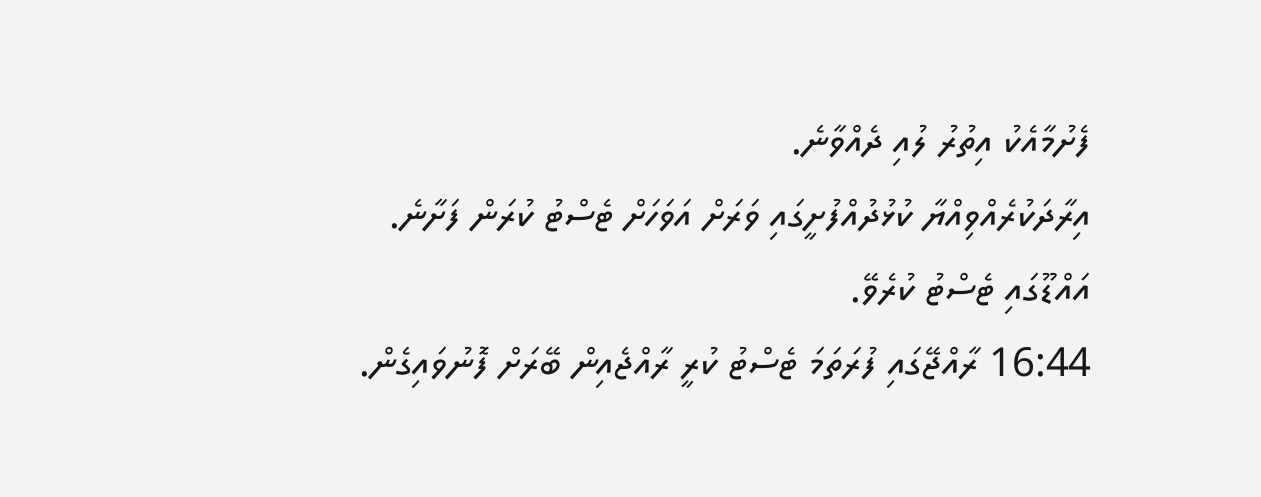ފެށުމާއެކު އިތުރު ލުއި ދެއްވާނެ.
އިރާދަކުރެއްވިއްޔާ ކުޅުދުއްފުށީގައި ވަރަށް އަވަހަށް ޓެސްޓު ކުރަން ފަށާނެ.
އައްޑޫގައި ޓެސްޓު ކުރެވޭ.
16:44 ރާއްޖޭގައި ފުރަތަމަ ޓެސްޓު ކުރީ ރާއްޖެއިން ބޭރަށް ފޮނުވައިގެން.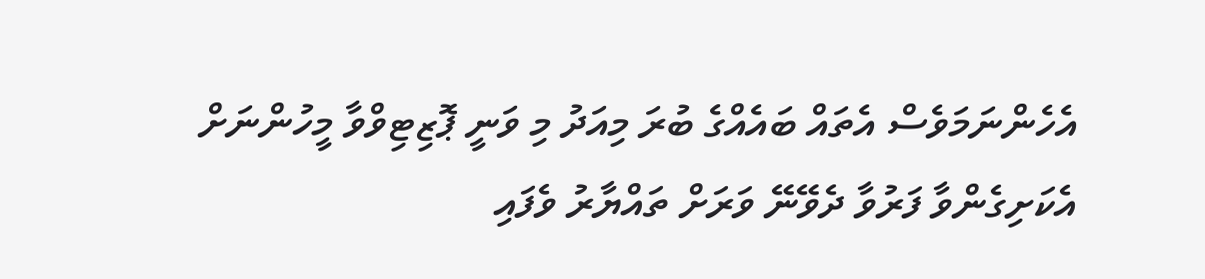އެހެންނަމަވެސް އެތައް ބައެއްގެ ބުރަ މިއަދު މި ވަނީ ޕޮޒިޓިވްވާ މީހުންނަށް އެކަށިގެންވާ ފަރުވާ ދެވޭނޭ ވަރަށް ތައްޔާރު ވެފައި